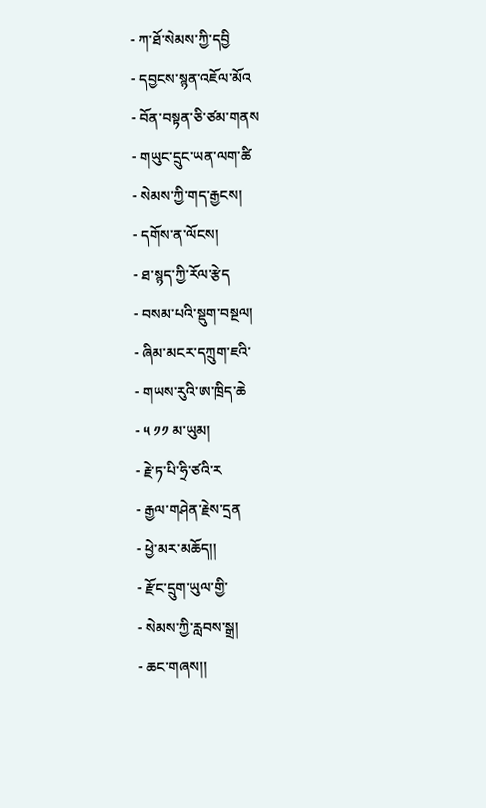- ཀ་ཐོ་སེམས་ཀྱི་དབྱི
- དབྱངས་སྙན་འཇོལ་མོའ
- བོན་བསྟན་ཅི་ཙམ་གནས
- གཡུང་དྲུང་ཡན་ལག་ཚི
- སེམས་ཀྱི་གད་རྒྱངས།
- དགོས་ན་ལོངས།
- ཐ་སྙད་ཀྱི་རོལ་རྩེད
- བསམ་པའི་སྡུག་བསྔལ།
- ཞིམ་མངར་དཀྲུག་ཇའི་
- གཡས་རུའི་ཨ་ཁྲིད་ཆེ
- ༥ ༡༡ མ་ཡུམ།
- རྗེ་ཏ་པི་ཧྲི་ཙའི་ར
- རྒྱལ་གཤེན་རྗེས་དྲན
- ཕྱེ་མར་མཆོད།།
- རྫོང་དྲུག་ཡུལ་གྱི་
- སེམས་ཀྱི་རླབས་སྒྲ།
- ཆང་གཞས།།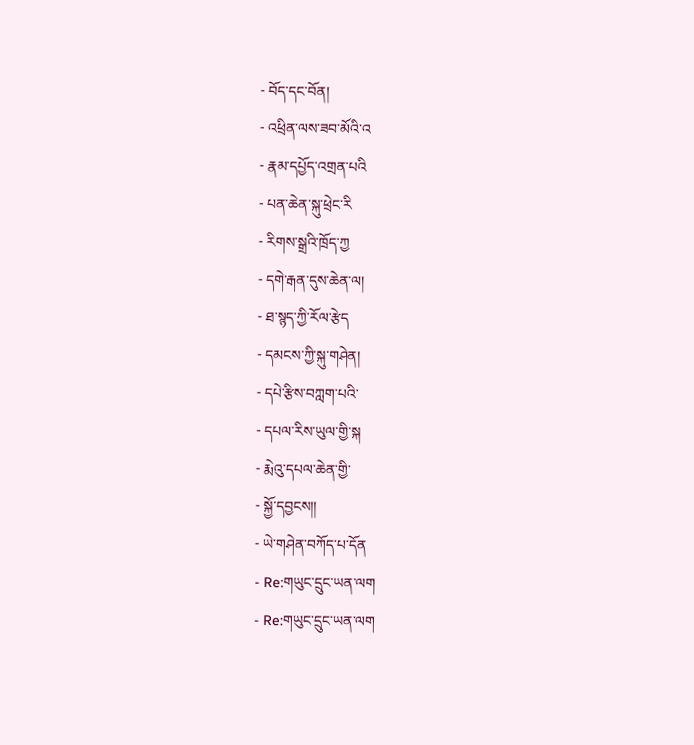- བོད་དང་བོན།
- འཕྲིན་ལས་ཟབ་མོའི་འ
- རྣམ་དཔྱོད་འགྲན་པའི
- པན་ཆེན་སྐུ་ཕྲེང་རི
- རིགས་སྒྲའི་ཁྲོད་ཀྱ
- དགེ་རྒན་དུས་ཆེན་ལ།
- ཐ་སྙད་ཀྱི་རོལ་རྩེད
- དམངས་ཀྱི་སྐུ་གཤེན།
- དཔེ་རྩིས་བཀླག་པའི་
- དཔལ་རིས་ཡུལ་གྱི་སྐ
- རྨེའུ་དཔལ་ཆེན་གྱི་
- སྐྱོ་དབྱངས།།
- ཡེ་གཤེན་བཀོད་པ་དོན
- Re:གཡུང་དྲུང་ཡན་ལག
- Re:གཡུང་དྲུང་ཡན་ལག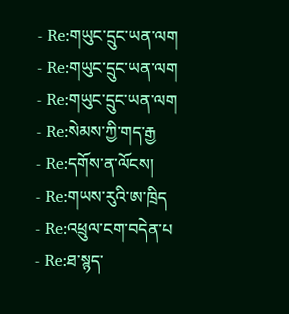- Re:གཡུང་དྲུང་ཡན་ལག
- Re:གཡུང་དྲུང་ཡན་ལག
- Re:གཡུང་དྲུང་ཡན་ལག
- Re:སེམས་ཀྱི་གད་རྒྱ
- Re:དགོས་ན་ལོངས།
- Re:གཡས་རུའི་ཨ་ཁྲིད
- Re:འཕྲུལ་ངག་བདེན་པ
- Re:ཐ་སྙད་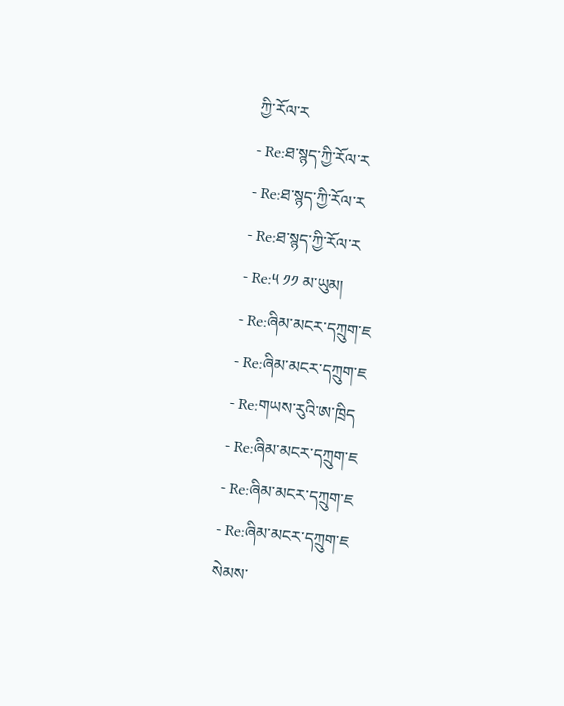ཀྱི་རོལ་ར
- Re:ཐ་སྙད་ཀྱི་རོལ་ར
- Re:ཐ་སྙད་ཀྱི་རོལ་ར
- Re:ཐ་སྙད་ཀྱི་རོལ་ར
- Re:༥ ༡༡ མ་ཡུམ།
- Re:ཞིམ་མངར་དཀྲུག་ཇ
- Re:ཞིམ་མངར་དཀྲུག་ཇ
- Re:གཡས་རུའི་ཨ་ཁྲིད
- Re:ཞིམ་མངར་དཀྲུག་ཇ
- Re:ཞིམ་མངར་དཀྲུག་ཇ
- Re:ཞིམ་མངར་དཀྲུག་ཇ
སེམས་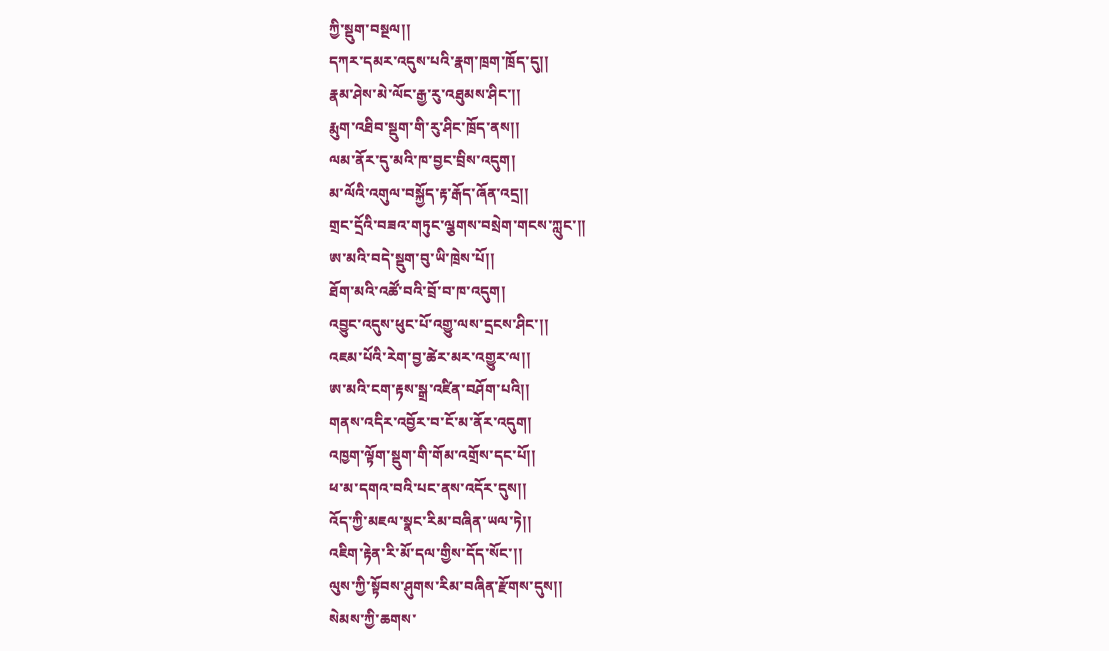ཀྱི་སྡུག་བསྔལ།།
དཀར་དམར་འདུས་པའི་རྣག་ཁྲག་ཁྲོད་དུ།།
རྣམ་ཤེས་མེ་ལོང་རྒྱ་རུ་འཐུམས་ཤིང་།།
རྨུག་འཐིབ་སྡུག་གི་རུ་ཤིང་ཁྲོད་ནས།།
ལམ་ནོར་དུ་མའི་ཁ་བྱང་བྲིས་འདུག།
མ་ལོའི་འགུལ་བསྐྱོད་རྟ་རྒོད་ཞོན་འདྲ།།
གྲང་དྲོའི་བཟའ་གཏུང་ལྕགས་བསྲེག་གངས་ཀླུང་།།
ཨ་མའི་བདེ་སྡུག་བུ་ཡི་ཁྲེས་པོ།།
ཐོག་མའི་འཚོ་བའི་བྲོ་བ་ཁ་འདུག།
འབྱུང་འདུས་ཕུང་པོ་འགྱུ་ལས་དྲངས་ཤིང་།།
འཇམ་པོའི་རེག་བྱ་ཚེར་མར་འགྱུར་ལ།།
ཨ་མའི་ངག་རྟས་སྒྲ་འཛིན་བཤོག་པའི།།
གནས་འདིར་འབྱོར་བ་ངོ་མ་ནོར་འདུག།
འཁྱག་ལྟོག་སྡུག་གི་གོམ་འགྲོས་དང་པོ།།
ཕ་མ་དགའ་བའི་པང་ནས་འདོར་དུས།།
འོད་ཀྱི་མཇལ་སྣང་རིམ་བཞིན་ཡལ་ཏེ།།
འཇིག་རྟེན་རི་མོ་དལ་གྱིས་དོད་སོང་།།
ལུས་ཀྱི་སྟོབས་ཤུགས་རིམ་བཞིན་རྫོགས་དུས།།
སེམས་ཀྱི་ཆགས་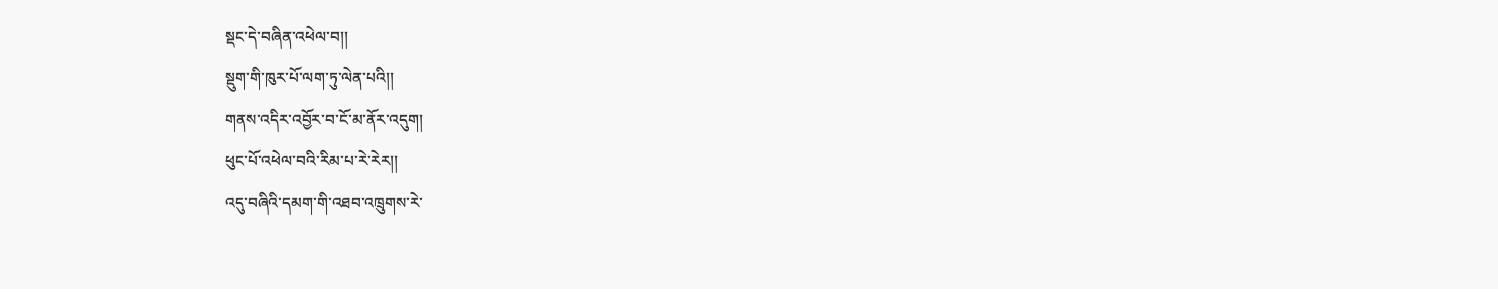སྡང་དེ་བཞིན་འཕེལ་བ།།
སྡུག་གི་ཁུར་པོ་ལག་ཏུ་ལེན་པའི།།
གནས་འདིར་འབྱོར་བ་ངོ་མ་ནོར་འདུག།
ཕུང་པོ་འཕེལ་བའི་རིམ་པ་རེ་རེར།།
འདུ་བཞིའི་དམག་གི་འཐབ་འཁྲུགས་རེ་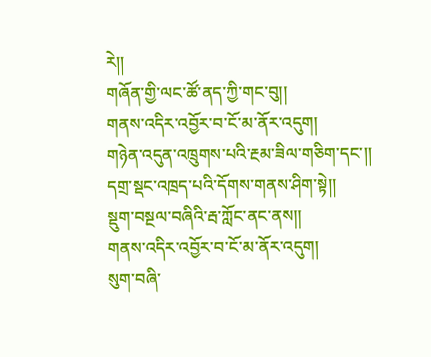རེ།།
གཞོན་གྱི་ལང་ཚོ་ནད་ཀྱི་གང་བུ།།
གནས་འདིར་འབྱོར་བ་ངོ་མ་ནོར་འདུག།
གཉེན་འདུན་འཁྲུགས་པའི་རྔམ་ཟིལ་གཅིག་དང་།།
དགྲ་སྡང་འཁྲད་པའི་དོགས་གནས་ཤིག་སྟེ།།
སྡུག་བསྔལ་བཞིའི་རྦ་ཀློང་ནང་ནས།།
གནས་འདིར་འབྱོར་བ་ངོ་མ་ནོར་འདུག།
སུག་བཞི་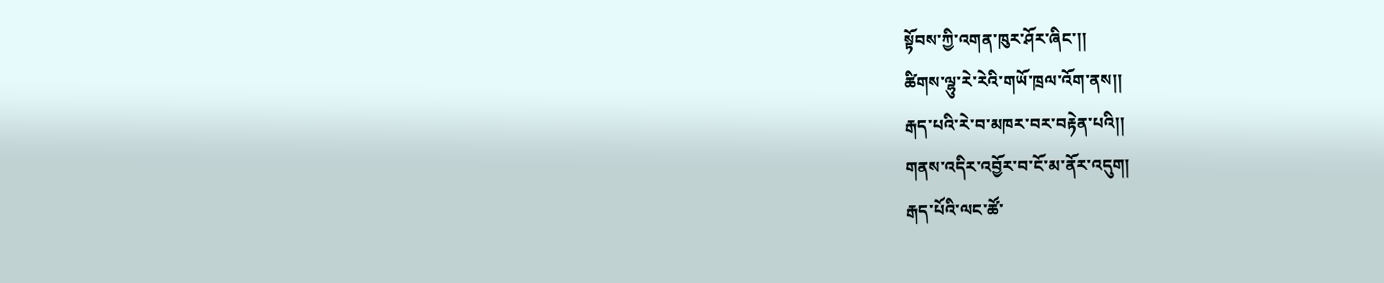སྟོབས་ཀྱི་འགན་ཁུར་ཤོར་ཞིང་།།
ཚིགས་ལྷུ་རེ་རེའི་གཡོ་ཁྲལ་འོག་ནས།།
རྒད་པའི་རེ་བ་མཁར་བར་བརྟེན་པའི།།
གནས་འདིར་འབྱོར་བ་ངོ་མ་ནོར་འདུག།
རྒད་པོའི་ལང་ཚོ་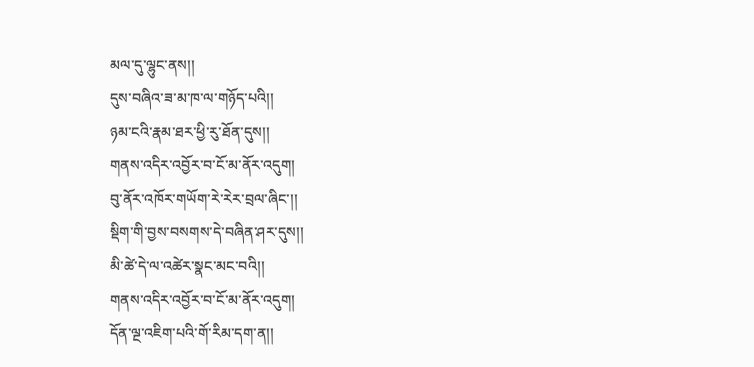མལ་དུ་ལྷུང་ནས།།
དུས་བཞིའ་ཟ་མ་ཁ་ལ་གཉོད་པའི།།
ཉམ་ངའི་རྣམ་ཐར་ཕྱི་རུ་ཐོན་དུས།།
གནས་འདིར་འབྱོར་བ་ངོ་མ་ནོར་འདུག།
བུ་ནོར་འཁོར་གཡོག་རེ་རེར་བྲལ་ཞིང་།།
སྡིག་གི་བྱས་བསགས་དེ་བཞིན་ཤར་དུས།།
མི་ཚེ་དེ་ལ་འཚེར་སྣང་མང་བའི།།
གནས་འདིར་འབྱོར་བ་ངོ་མ་ནོར་འདུག།
དོན་ལྔ་འཇིག་པའི་གོ་རིམ་དག་ན།།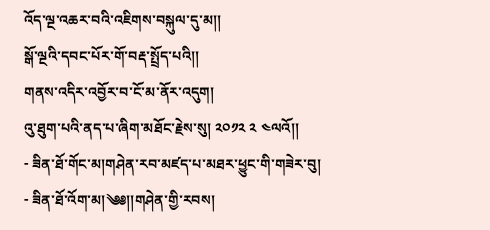འོད་ལྔ་འཆར་བའི་འཇིགས་བསྐུལ་དུ་མ།།
སྒོ་ལྔའི་དབང་པོར་གོ་བརྡ་སྤྲོད་པའི།།
གནས་འདིར་འབྱོར་བ་ངོ་མ་ནོར་འདུག།
འུ་ཐུག་པའི་ནད་པ་ཞིག་མཐོང་རྗེས་སུ། ༢༠༡༢ ༢ ༤ལའོ།།
- ཟིན་ཐོ་གོང་མ།གཤེན་རབ་མཛད་པ་མཐར་ཕྱུང་གི་གཟེར་བུ།
- ཟིན་ཐོ་འོག་མ།༄༅།།གཤེན་གྱི་རབས།